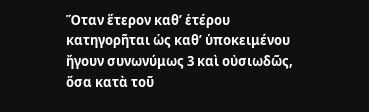Ὅταν ἕτερον καθ’ ἑτέρου κατηγορῆται ὡς καθ’ ὑποκειμένου ἤγουν συνωνύμως 3 καὶ οὐσιωδῶς, ὅσα κατὰ τοῦ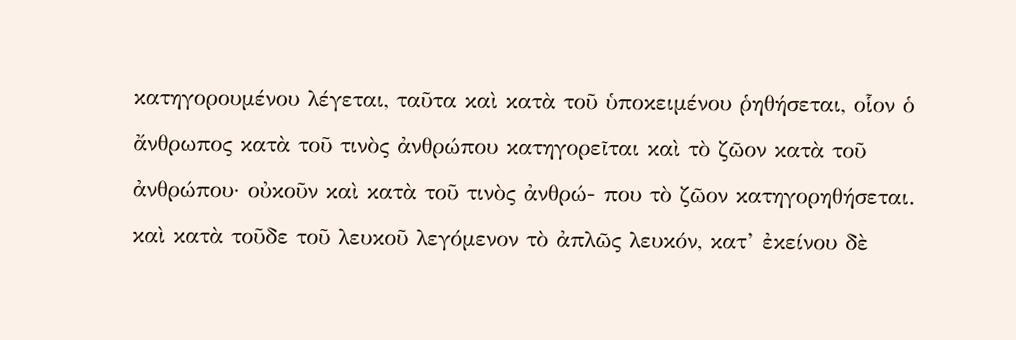κατηγορουμένου λέγεται, ταῦτα καὶ κατὰ τοῦ ὑποκειμένου ῥηθήσεται, οἷον ὁ ἄνθρωπος κατὰ τοῦ τινὸς ἀνθρώπου κατηγορεῖται καὶ τὸ ζῶον κατὰ τοῦ ἀνθρώπου· οὐκοῦν καὶ κατὰ τοῦ τινὸς ἀνθρώ- που τὸ ζῶον κατηγορηθήσεται. καὶ κατὰ τοῦδε τοῦ λευκοῦ λεγόμενον τὸ ἀπλῶς λευκόν, κατ’ ἐκείνου δὲ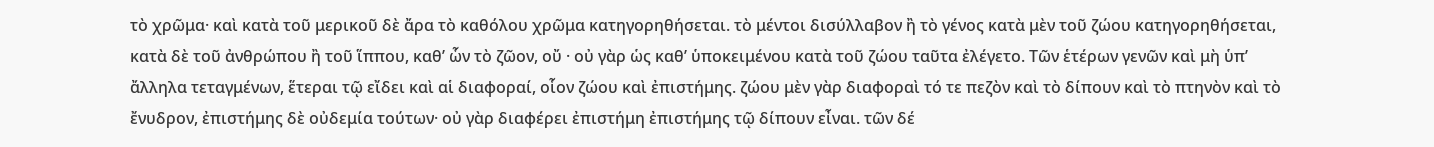τὸ χρῶμα· καὶ κατὰ τοῦ μερικοῦ δὲ ἄρα τὸ καθόλου χρῶμα κατηγορηθήσεται. τὸ μέντοι δισύλλαβον ἢ τὸ γένος κατὰ μὲν τοῦ ζώου κατηγορηθήσεται, κατὰ δὲ τοῦ ἀνθρώπου ἢ τοῦ ἵππου, καθ’ ὧν τὸ ζῶον, οὔ · οὐ γὰρ ὡς καθ’ ὑποκειμένου κατὰ τοῦ ζώου ταῦτα ἐλέγετο. Τῶν ἑτέρων γενῶν καὶ μὴ ὑπ’ ἄλληλα τεταγμένων, ἕτεραι τῷ εἴδει καὶ αἱ διαφοραί, οἷον ζώου καὶ ἐπιστήμης. ζώου μὲν γὰρ διαφοραὶ τό τε πεζὸν καὶ τὸ δίπουν καὶ τὸ πτηνὸν καὶ τὸ ἔνυδρον, ἐπιστήμης δὲ οὐδεμία τούτων· οὐ γὰρ διαφέρει ἐπιστήμη ἐπιστήμης τῷ δίπουν εἶναι. τῶν δέ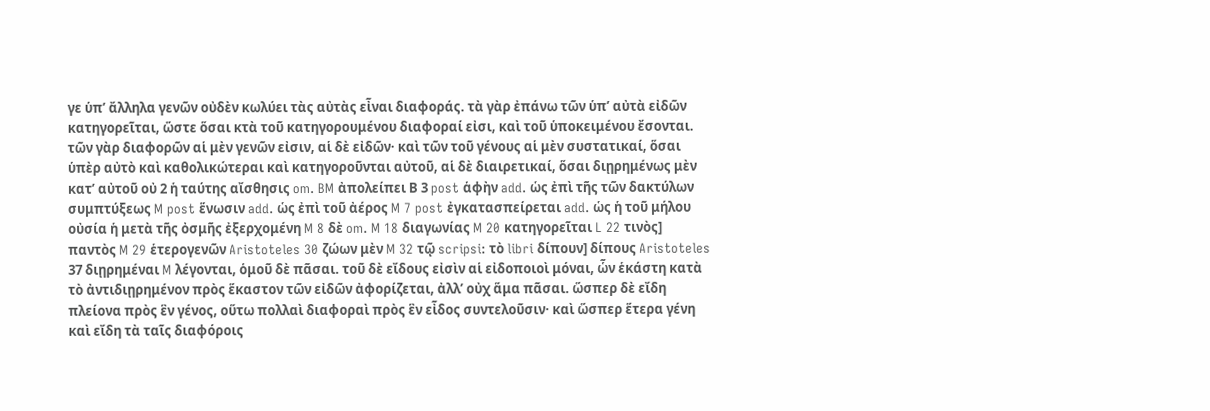γε ὑπ’ ἄλληλα γενῶν οὐδὲν κωλύει τὰς αὐτὰς εἶναι διαφοράς. τὰ γὰρ ἐπάνω τῶν ὑπ’ αὐτὰ εἰδῶν κατηγορεῖται, ὥστε ὅσαι κτὰ τοῦ κατηγορουμένου διαφοραί εἰσι, καὶ τοῦ ὑποκειμένου ἔσονται. τῶν γὰρ διαφορῶν αἱ μὲν γενῶν εἰσιν, αἱ δὲ εἰδῶν· καὶ τῶν τοῦ γένους αἱ μὲν συστατικαί, ὅσαι ὑπὲρ αὐτὸ καὶ καθολικώτεραι καὶ κατηγοροῦνται αὐτοῦ, αἱ δὲ διαιρετικαί, ὅσαι διῃρημένως μὲν κατ’ αὐτοῦ οὐ 2 ἡ ταύτης αἴσθησις om. BM ἀπολείπει Β 3 post ἁφὴν add. ὡς ἐπὶ τῆς τῶν δακτύλων συμπτύξεως M post ἕνωσιν add. ὡς ἐπὶ τοῦ ἀέρος M 7 post ἐγκατασπείρεται add. ὡς ἡ τοῦ μήλου οὐσία ἡ μετὰ τῆς ὀσμῆς ἐξερχομένη M 8 δὲ om. M 18 διαγωνίας M 20 κατηγορεῖται L 22 τινὸς] παντὸς M 29 ἑτερογενῶν Aristoteles 30 ζώων μὲν M 32 τῷ scripsi: τὸ libri δίπουν] δίπους Aristoteles 37 διῃρημέναι M λέγονται, ὁμοῦ δὲ πᾶσαι. τοῦ δὲ εἴδους εἰσὶν αἱ εἰδοποιοὶ μόναι, ὧν ἑκάστη κατὰ τὸ ἀντιδιῃρημένον πρὸς ἕκαστον τῶν εἰδῶν ἀφορίζεται, ἀλλ’ οὐχ ἅμα πᾶσαι. ὥσπερ δὲ εἴδη πλείονα πρὸς ἓν γένος, οὕτω πολλαὶ διαφοραὶ πρὸς ἓν εἶδος συντελοῦσιν· καὶ ὥσπερ ἕτερα γένη καὶ εἴδη τὰ ταῖς διαφόροις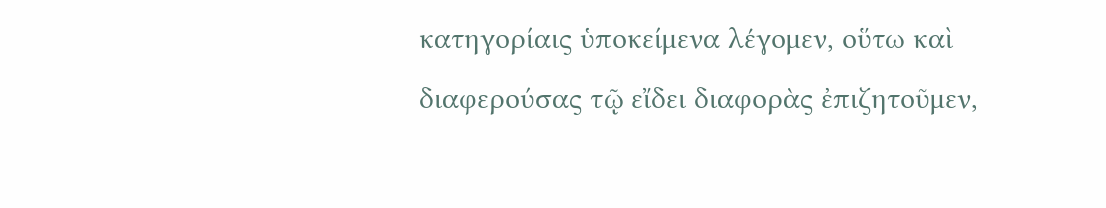κατηγορίαις ὑποκείμενα λέγομεν, οὕτω καὶ διαφερούσας τῷ εἴδει διαφορὰς ἐπιζητοῦμεν,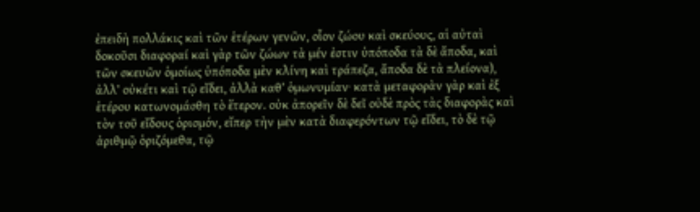ἐπειδὴ πολλάκις καὶ τῶν ἑτέρων γενῶν, οἷον ζώου καὶ σκεύους, αἱ αὐταὶ δοκοῦσι διαφοραί καὶ γὰρ τῶν ζώων τὰ μέν ἐστιν ὑπόποδα τὰ δὲ ἄποδα, καὶ τῶν σκευῶν ὁμοίως ὑπόποδα μὲν κλίνη καὶ τράπεζα, ἄποδα δὲ τὰ πλείονα), ἀλλ’ οὐκέτι καὶ τῷ εἴδει, ἀλλὰ καθ’ ὁμωνυμίαν· κατὰ μεταφορὰν γὰρ καὶ ἐξ ἑτέρου κατωνομάσθη τὸ ἕτερον. οὐκ ἀπορεῖν δὲ δεῖ οὐδὲ πρὸς τὰς διαφορὰς καὶ τὸν τοῦ εἴδους ὁρισμόν, εἴπερ τὴν μὲν κατὰ διαφερόντων τῷ εἴδει, τὸ δὲ τῷ ἀριθμῷ ὁριζόμεθα, τῷ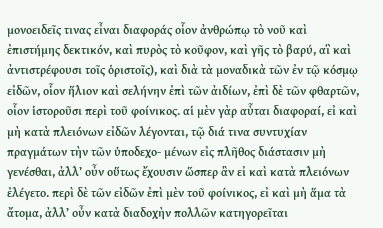μονοειδεῖς τινας εἶναι διαφοράς οἷον ἀνθρώπῳ τὸ νοῦ καὶ ἐπιστήμης δεκτικόν, καὶ πυρὸς τὸ κοῦφον, καὶ γῆς τὸ βαρύ, αἳ καὶ ἀντιστρέφουσι τοῖς ὁριστοῖς), καὶ διὰ τὰ μοναδικὰ τῶν ἐν τῷ κόσμῳ εἰδῶν, οἷον ἥλιον καὶ σελήνην ἐπὶ τῶν ἀιδίων, ἐπὶ δὲ τῶν φθαρτῶν, οἷον ἱστοροῦσι περὶ τοῦ φοίνικος. αἱ μὲν γὰρ αὗται διαφοραί, εἰ καὶ μὴ κατὰ πλειόνων εἰδῶν λέγονται, τῷ διά τινα συντυχίαν πραγμάτων τὴν τῶν ὑποδεχο- μένων εἰς πλῆθος διάστασιν μὴ γενέσθαι, ἀλλ’ οὖν οὕτως ἔχουσιν ὥσπερ ἂν εἰ καὶ κατὰ πλειόνων ἐλέγετο. περὶ δὲ τῶν εἰδῶν ἐπὶ μὲν τοῦ φοίνικος, εἰ καὶ μὴ ἅμα τὰ ἄτομα, ἀλλ’ οὖν κατὰ διαδοχὴν πολλῶν κατηγορεῖται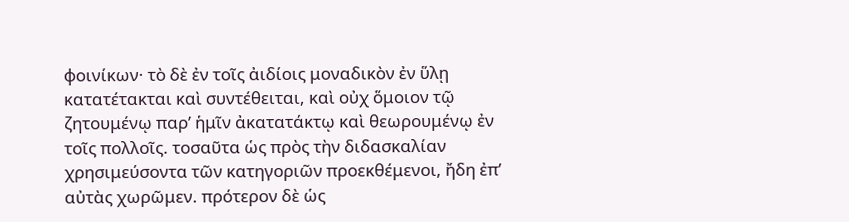φοινίκων· τὸ δὲ ἐν τοῖς ἀιδίοις μοναδικὸν ἐν ὕλῃ κατατέτακται καὶ συντέθειται, καὶ οὐχ ὅμοιον τῷ ζητουμένῳ παρ’ ἡμῖν ἀκατατάκτῳ καὶ θεωρουμένῳ ἐν τοῖς πολλοῖς. τοσαῦτα ὡς πρὸς τὴν διδασκαλίαν χρησιμεύσοντα τῶν κατηγοριῶν προεκθέμενοι, ἤδη ἐπ’ αὐτὰς χωρῶμεν. πρότερον δὲ ὡς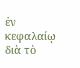ἐν κεφαλαίῳ διὰ τὸ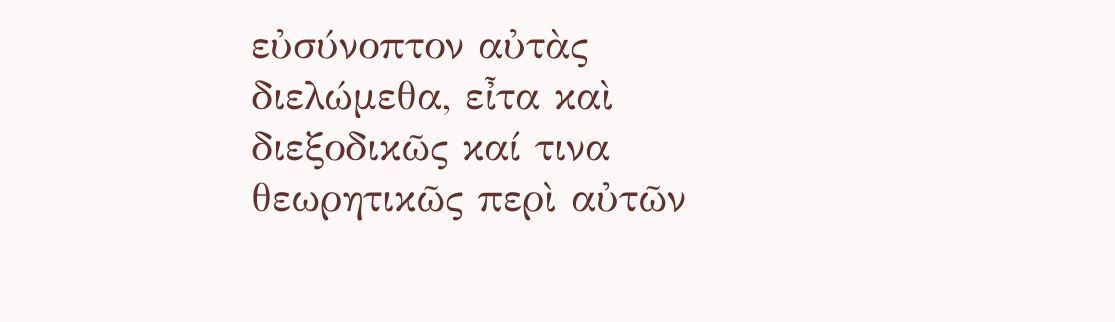εὐσύνοπτον αὐτὰς διελώμεθα, εἶτα καὶ διεξοδικῶς καί τινα θεωρητικῶς περὶ αὐτῶν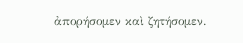ἀπορήσομεν καὶ ζητήσομεν.